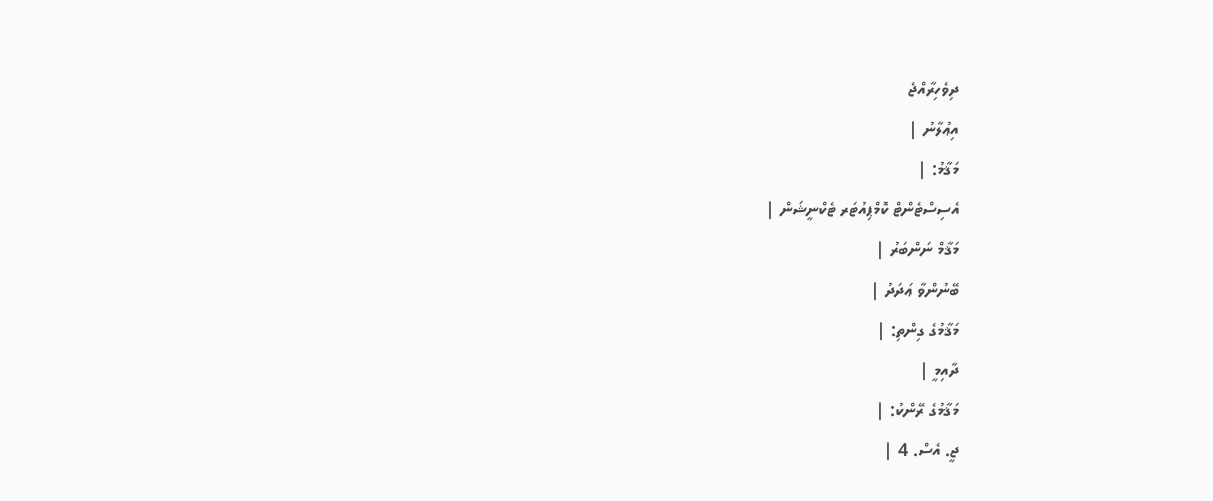ދިވެހިރާއްޖެ
އިޢުލާނު |
މަޤާމު: |
އެސިސްޓެންޓް ކޮމްޕިއުޓަރ ޓެކްނީޝަން |
މަޤާމް ނަންބަރު |
ބޭނުންވާ ޢަދަދު |
މަޤާމުގެ ގިންތި: |
ދާއިމީ |
މަޤާމުގެ ރޭންކު: |
ޖީ. އެސް. 4 |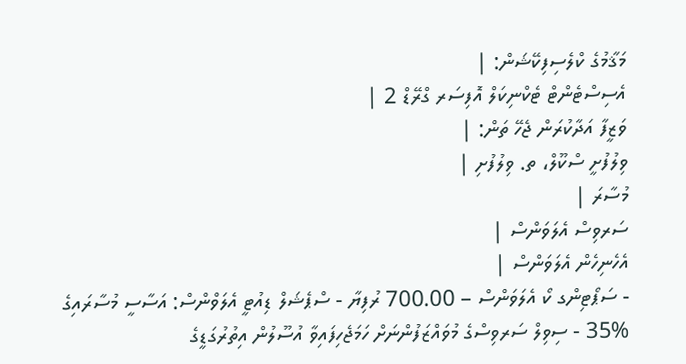މަޤާމުގެ ކްލެސިފިކޭޝަން: |
އެސިސްޓެންޓް ޓެކްނިކަލް އޮފިސަރ ގްރޭޑް 2 |
ވަޒީފާ އަދާކުރަން ޖެހޭ ތަން: |
ވިލުފުށީ ސްކޫލް، ތ. ވިލުފުށި |
މުސާރަ |
ސަރވިސް އެލަވަންސް |
އެހެނިހެން އެލަވަންސް |
- ސަޕޯޓިންގ ކޯ އެލަވަންސް – 700.00 ރުފިޔާ - ސްޕެޝަލް ޑިއުޓީ އެލަވްންސް: އަސާސީ މުސާރައިގެ %35 - ސިވިލް ސަރވިސްގެ މުވައްޒަފުންނަށް ހަމަޖެހިފައިވާ އުސޫލުން އިތުރުގަޑީގެ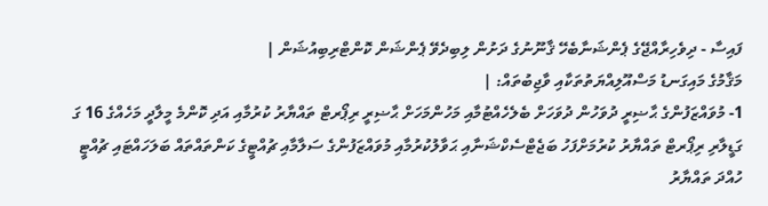ފައިސާ - ދިވެހިރާއްޖޭގެ ޕެންޝަނާބެހޭ ޤާނޫނުގެ ދަށުން ލިބިދެވޭ ޕެންޝަން ކޮންޓްރިބިއުޝަން |
މަޤާމުގެ މައިގަނޑު މަސްއޫލިއްޔަތުތަކާއި ވާޖިބުތައް: |
1- މުވައްޒަފުންގެ ޙާޟިރީ ދުވަހުން ދުވަހަށް ބެލެހެއްޓުމާއި މަހުންމަހަށް ޙާޟިރީ ރިޕޯރޓް ތައްޔާރު ކުރުމާއި އަދި ކޮންމެ މީލާދީ މަހެއްގެ 16 ގަ ގަޑީލާރި ރިޕޯރޓް ތައްޔާރު ކުރުމަށްފަހު ބަޖެޓްސެކްޝަނާއި ޙަވާލުކުރުމާއި މުވައްޒަފުންގެ ސަލާމާއި ޗުއްޓީގެ ކަންތައްތައް ބަލަހައްޓައި ޗުއްޓީ ހުއްދަ ތައްޔާރު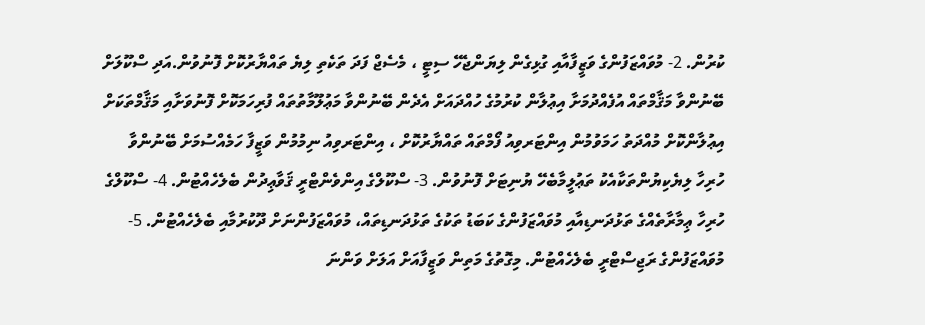ކުރުން. 2- މުވައްޒަފުންގެ ވަޒީފާއާއި ގުޅިގެން ލިޔަންޖެހޭ ސިޓީ ، މެސެޖް ފަދަ ތަކެތި ލިޔެ ތައްޔާރުކޮށް ފޮނުވުން.އަދި ސްކޫލަށް ބޭނުންވާ މަޤާމްތައް އުފެއްދުމަށާ އިޢުލާން ކުރުމުގެ ހުއްދައަށް އެދެން ބޭނުންވާ މަޢުލޫމާތުތައް ފުރިހަމަކޮށް ފޮނުވަށާއި މަޤާމްތަކަށް އިޢުލާންކޮށް މުއްދަތު ހަމަވުމުން އިންޓަރވިއު ފޯމްތައް ތައްޔާރުކޮށް ، އިންޓަރވިއު ނިމުމުން ވަޒީފާ ހަމެއްސުމަށް ބޭނުންވާ ހުރިހާ ލިޔެކިޔުންތަކާއެކު ތަޢުލީމާބެހޭ ޔުނިޓަށް ފޮނުވުން. 3- ސްކޫލްގެ އިންވެންޓްރީ ޤަވާޢިދުން ބެލެހެއްޓުން. 4- ސްކޫލްގެ ހުރިހާ ޢިމާރާތެއްގެ ތަޅުދަނޑިއާއި މުވައްޒަފުންގެ ކަބަޑު ތަކުގެ ތަޅުދަނޑިތައް، މުވައްޒަފުންނަށް ދޫކުރުމާއި ބެލެހެއްޓުން. 5- މުވައްޒަފުންގެ ރަޖިސްޓްރީ ބެލެހެއްޓުން. މިގޮތުގެ މަތިން ވަޒީފާއަށް އަލަށް ވަންނަ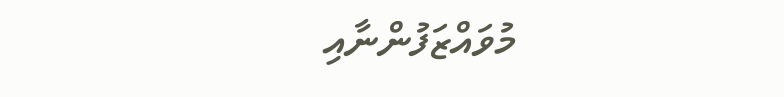މުވައްޒަފުންނާއި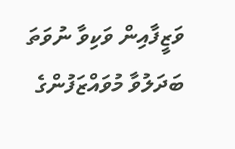ވަޒީފާއިން ވަކިވާ ނުވަތަ ބަދަލުވާ މުވައްޒަފުންގެ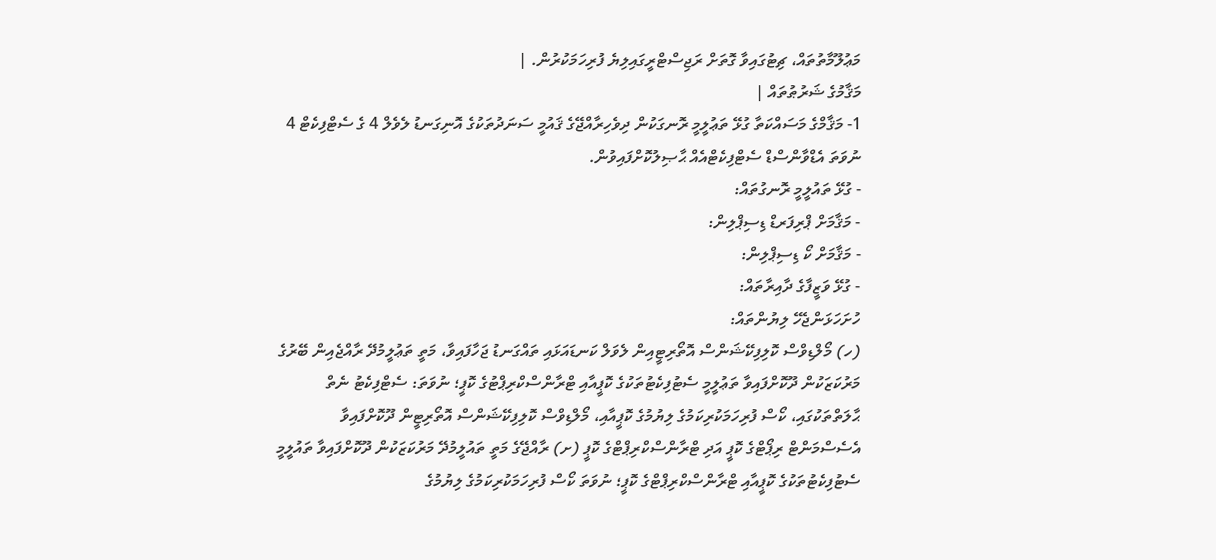މަޢުލޫމާތުތައް، ޗިޓުގައިވާ ގޮތަށް ރަޖިސްޓްރީގައިލިޔެ ފުރިހަމަކުރުން. |
މަޤާމުގެ ޝަރުޠުތައް |
1- މަޤާމްގެ މަސައްކަތާ ގުޅޭ ތަޢުލީމީ ރޮނގަކުން ދިވެހިރާއްޖޭގެ ޤައުމީ ސަނަދުތަކުގެ އޮނިގަނޑު ލެވެލް 4 ގެ ސެޓްފިކެޓް 4 ނުވަތަ އެޑްވާންސްޑް ސެޓްފިކެޓްއެއް ޙާޞިލުކޮށްފައިވުން.
- ގުޅޭ ތައުލީމީ ރޮނގުތައް:
- މަޤާމަށް ޕްރިފަރޑް ޑިސިޕްލިން:
- މަޤާމަށް ކޯ ޑިސިޕްލިން:
- ގުޅޭ ވަޒީފާގެ ދާއިރާތައް:
ހުށަހަޅަންޖެހޭ ލިޔުންތައް:
(ހ) މޯލްޑިވްސް ކޮލިފިކޭޝަންސް އޮތޯރިޓީއިން ލެވަލް ކަނޑައަޅައި ތައްގަނޑު ޖަހާފައިވާ، މަތީ ތަޢުލީމުދޭ ރާއްޖެއިން ބޭރުގެ މަރުކަޒަކުން ދޫކޮށްފައިވާ ތަޢުލީމީ ސެޓުފިކެޓުތަކުގެ ކޮޕީއާއި ޓްރާންސްކްރިޕްޓުގެ ކޮޕީ؛ ނުވަތަ: ސެޓްފިކެޓު ނެތް ޙާލަތްތަކުގައި، ކޯސް ފުރިހަމަކުރިކަމުގެ ލިޔުމުގެ ކޮޕީއާއި، މޯލްޑިވްސް ކޮލިފިކޭޝަންސް އޮތޯރިޓީން ދޫކޮށްފައިވާ އެސެސްމަންޓް ރިޕޯޓްގެ ކޮޕީ އަދި ޓްރާންސްކްރިޕްޓްގެ ކޮޕީ (ށ) ރާއްޖޭގެ މަތީ ތައުލީމުދޭ މަރުކަޒަކުން ދޫކޮށްފައިވާ ތައުލީމީ ސެޓުފިކެޓުތަކުގެ ކޮޕީއާއި ޓްރާންސްކްރިޕްޓްގެ ކޮޕީ؛ ނުވަތަ ކޯސް ފުރިހަމަކުރިކަމުގެ ލިޔުމުގެ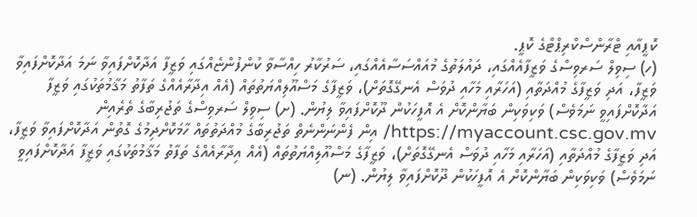ކޮޕީއާއި ޓްރާންސްކްރިޕްޓްގެ ކޮޕީ.
(ހ) ސިވިލް ސަރވިސްގެ ވަޒީފާއެއްގައި، ދައުލަތުގެ މުއައްސަސާއެއްގައި، ސަރުކާރު ހިއްސާވާ ކުންފުންޏެއްގައި ވަޒީފާ އަދާކޮށްފައިވާ ނަމަ އަދާކޮށްފައިވާ ވަޒީފާ، އަދި ވަޒީފާގެ މުއްދަތާއި (އަހަރާއި މަހާއި ދުވަސް އެނގޭގޮތަށް)، ވަޒީފާގެ މަސްއޫލިއްޔަތުތައް (އެއް އިދާރާއެއްގެ ތަފާތު މަޤާމުތަކުގައި ވަޒީފާ އަދާކޮށްފައިވީ ނަމަވެސް) ވަކިވަކިން ބަޔާންކޮށް އެ އޮފީހަކުން ދޫކޮށްފައިވާ ލިޔުން. (ށ) ސިވިލް ސަރވިސްގެ ތަޖުރިބާގެ ތެރެއިން https://myaccount.csc.gov.mv/ އިން ފެންނަންނެތް ތަޖުރިބާގެ މުއްދަތުތައް ހާމަކޮށްދިމުގެ ގޮތުން އަދާކޮށްފައިވާ ވަޒީފާ، އަދި ވަޒީފާގެ މުއްދަތާއި (އަހަރާއި މަހާއި ދުވަސް އެނގޭގޮތަށް)، ވަޒީފާގެ މަސްއޫލިއްޔަތުތައް (އެއް އިދާރާއެއްގެ ތަފާތު މަޤާމުތަކުގައި ވަޒީފާ އަދާކޮށްފައިވީ ނަމަވެސް) ވަކިވަކިން ބަޔާންކޮށް އެ އޮފީހަކުން ދޫކޮށްފައިވާ ލިޔުން. (ނ)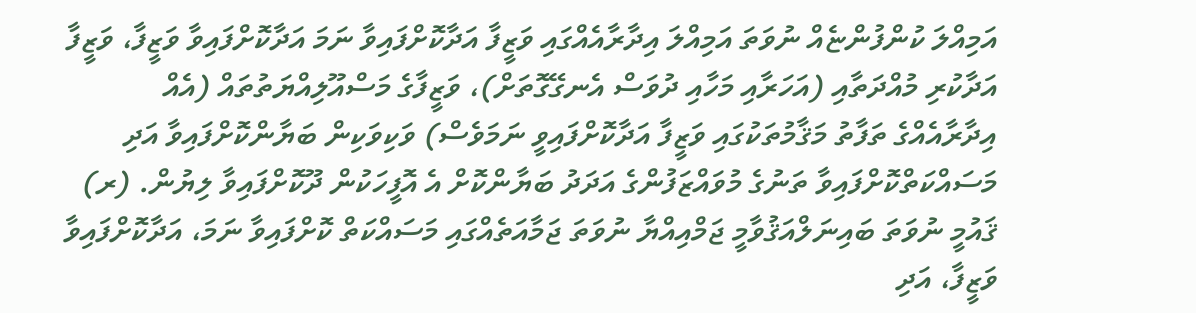އަމިއްލަ ކުންފުންޏެއް ނުވަތަ އަމިއްލަ އިދާރާއެއްގައި ވަޒީފާ އަދާކޮށްފައިވާ ނަމަ އަދާކޮށްފައިވާ ވަޒީފާ، ވަޒީފާ އަދާކުރި މުއްދަތާއި (އަހަރާއި މަހާއި ދުވަސް އެނގޭގޮތަށް)، ވަޒީފާގެ މަސްއޫލިއްޔަތުތައް (އެއް އިދާރާއެއްގެ ތަފާތު މަޤާމުތަކުގައި ވަޒީފާ އަދާކޮށްފައިވީ ނަމަވެސް) ވަކިވަކިން ބަޔާންކޮށްފައިވާ އަދި މަސައްކަތްކޮށްފައިވާ ތަނުގެ މުވައްޒަފުންގެ އަދަދު ބަޔާންކޮށް އެ އޮފީހަކުން ދޫކޮށްފައިވާ ލިޔުން. (ރ) ޤައުމީ ނުވަތަ ބައިނަލްއަޤުވާމީ ޖަމްއިއްޔާ ނުވަތަ ޖަމާއަތެއްގައި މަސައްކަތް ކޮށްފައިވާ ނަމަ، އަދާކޮށްފައިވާ ވަޒީފާ، އަދި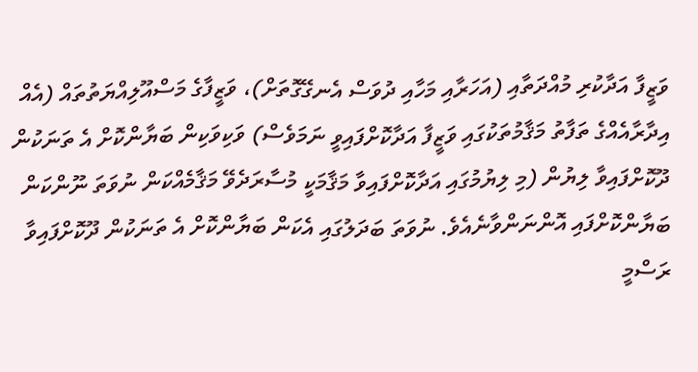ވަޒީފާ އަދާކުރި މުއްދަތާއި (އަހަރާއި މަހާއި ދުވަސް އެނގޭގޮތަށް)، ވަޒީފާގެ މަސްއޫލިއްޔަތުތައް (އެއް އިދާރާއެއްގެ ތަފާތު މަޤާމުތަކުގައި ވަޒީފާ އަދާކޮށްފައިވީ ނަމަވެސް) ވަކިވަކިން ބަޔާންކޮށް އެ ތަނަކުން ދޫކޮށްފައިވާ ލިޔުން (މި ލިޔުމުގައި އަދާކޮށްފައިވާ މަޤާމަކީ މުސާރަދެވޭ މަޤާމެއްކަން ނުވަތަ ނޫންކަން ބަޔާންކޮށްފައި އޮންނަންވާނެއެވެ. ނުވަތަ ބަދަލުގައި އެކަން ބަޔާންކޮށް އެ ތަނަކުން ދޫކޮށްފައިވާ ރަސްމީ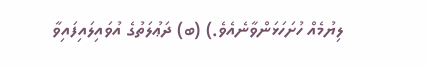ލިޔުމެއް ހުށަހަޅަންވާނެއެވެ.) (ބ) ދަޢުލަތުގެ އުވައިލައިފައިވާ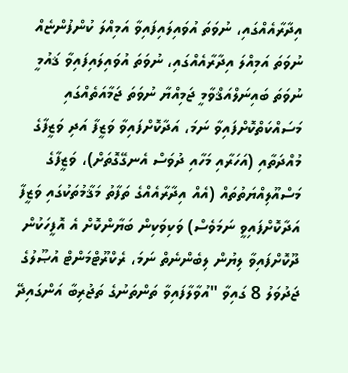އިދާރާއެއްގައި، ނުވަތަ އުވައިލައިފައިވާ އަމިއްލަ ކުންފުންޏެއް ނުވަތަ އަމިއްލަ އިދާރާއެއްގައި، ނުވަތަ އުވައިލައިފައިވާ ޤައުމީ ނުވަތަ ބައިނަލްއަޤްވާމީ ޖަމިއްޔާ ނުވަތަ ޖަމާއަތެއްގައި މަސައްކަތްކޮށްފައިވާ ނަމަ، އަދާކޮށްފައިވާ ވަޒީފާ އަދި ވަޒީފާގެ މުއްދަތާއި (އަހަރާއި މަހާއި ދުވަސް އެނގޭގޮތަށް)، ވަޒީފާގެ މަސްއޫލިއްޔަތުތައް (އެއް އިދާރާއެއްގެ ތަފާތު މަޤާމުތަކުގައި ވަޒީފާ އަދާކޮށްފައިވީ ނަމަވެސް) ވަކިވަކިން ބަޔާންކޮށް އެ އޮފީހަކުން ދޫކޮށްފައިވާ ލިޔުން ލިބެންނެތް ނަމަ، ރެކްރޫޓްމަންޓް އުޞޫލުގެ ޖަދުވަލު 8 ގައިވާ "އުވާލާފައިވާ ތަންތަނުގެ ތަޖުރިބާ އަންގައިދޭ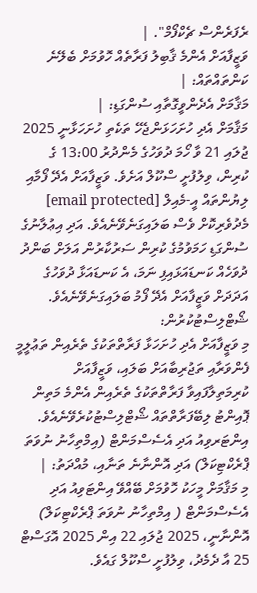ރެފަރެންސް ޗެކްފޯމް". |
ވަޒީފާއަށް އެންމެ ޤާބިލު ފަރާތެއް ހޮވުމަށް ބެލޭނެ ކަންތައްތައް: |
މަޤާމަށް އެދެންވީގޮތާއި ސުންގަޑި: |
މަޤާމަށް އެދި ހުށަހަޅަންޖެހޭ ތަކެތި ހުށަހަޅާނީ 2025 ޖުލައި 21 ވާ ހޯމަ ދުވަހުގެ މެންދުރު 13:00 ގެ ކުރިން، ވިލުފުށީ ސްކޫލް އަށެވެ. ވަޒީފާއަށް އެދޭ ފޯމާއި ލިޔުންތައް އީ-މެއިލް [email protected] މެދުވެރިކޮށް ވެސް ބަލައިގަނެވޭނެއެވެ. އަދި އިޢުލާނުގެ ސުންގަޑި ހަމަވުމުގެ ކުރިން ސަރުކާރުން އަލަށް ބަންދު ދުވަހެއް ކަނޑައަޅައިފި ނަމަ، އެ ކަނޑައަޅާ ދުވަހުގެ އަދަދަށް ވަޒީފާއަށް އެދޭ ފޯމު ބަލައިގަނެވޭނެއެވެ.
ޝޯޓްލިސްޓުކުރުން:
މި ވަޒީފާއަށް އެދި ހުށަހަޅާ ފަރާތްތަކުގެ ތެރެއިން ތަޢުލީމީ ފެންވަރާއި ތަޖުރިބާއަށް ބަލައި، ވަޒީފާއަށް ކުރިމަތިލާފައިވާ ފަރާތްތަކުގެ ތެރެއިން އެންމެ މަތިން ޕޮއިންޓު ލިބޭފަރާތްތައް ޝޯޓްލިސްޓުކުރެވޭނެއެވެ.
އިންޓަރވިއު އަދި އެސެސްމަންޓް (އިމްތިހާނު ނުވަތަ ޕްރެކްޓިކަލް) އަދި އޮންނާނެ ތަނާއި، މުއްދަތު: |
މި މަޤާމަށް މީހަކު ހޮވުމަށް ބޭއްވޭ އިންޓަވިއު އަދި އެސެސްމަންޓް ( އިމްތިހާނު ނުވަތަ ޕްރެކްޓިކަލް) އޮންނާނީ، 2025 ޖުލައި 22 އިން 2025 އޮގަސްޓް 25 އާ ދެމެދު، ވިލުފުށީ ސްކޫލް ގައެވެ.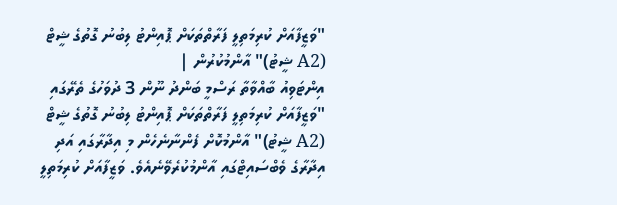"ވަޒީފާއަށް ކުރިމަތިލީ ފަރާތްތަކަށް ޕޮއިންޓު ލިބުނު ގޮތުގެ ޝީޓް (A2 ޝީޓު)" އާންމުކުރުން |
އިންޓަވިއު ބާއްވާތާ ރަސްމީ ބަންދު ނޫން 3 ދުވަހުގެ ތެރޭގައި "ވަޒީފާއަށް ކުރިމަތިލީ ފަރާތްތަކަށް ޕޮއިންޓު ލިބުނު ގޮތުގެ ޝީޓް (A2 ޝީޓު)" އާންމުކޮށް ފެންނާނެހެން މި އިދާރާގައި އަދި އިދާރާގެ ވެބްސައިޓްގައި އާންމުކުރެވޭނެއެވެ. ވަޒީފާއަށް ކުރިމަތިލީ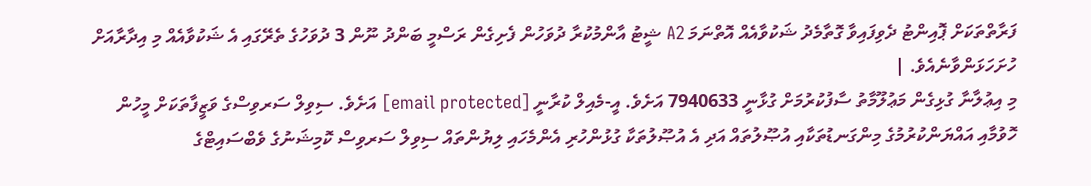ފަރާތްތަކަށް ޕޮއިންޓު ދެވިފައިވާ ގޮތާމެދު ޝަކުވާއެއް އޮތްނަމަ A2 ޝީޓު އާންމުކުރާ ދުވަހުން ފެށިގެން ރަސްމީ ބަންދު ނޫން 3 ދުވަހުގެ ތެރޭގައި އެ ޝަކުވާއެއް މި އިދާރާއަށް ހުށަހަޅަންވާނެއެވެ. |
މި އިޢުލާނާ ގުޅިގެން މަޢުލޫމާތު ސާފުކުރުމަށް ގުޅާނީ 7940633 އަށެވެ. އީ-މެއިލް ކުރާނީ [email protected] އަށެވެ. ސިވިލް ސަރވިސްގެ ވަޒީފާތަކަށް މީހުން ހޮވުމާއި އައްޔަންކުރުމުގެ މިންގަނޑުތަކާއި އުޞޫލުތައް އަދި އެ އުޞޫލުތަކާ ގުޅުންހުރި އެންމެހައި ލިޔުންތައް ސިވިލް ސަރވިސް ކޮމިޝަނުގެ ވެބްސައިޓްގެ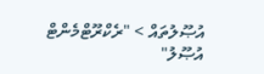އުޞޫލުތައް > "ރެކްރޫޓްމެންޓް އުޞޫލު"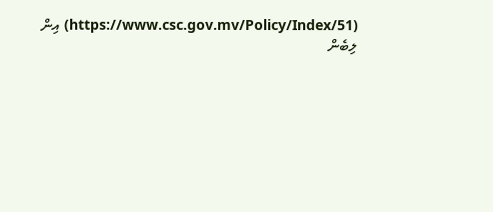(https://www.csc.gov.mv/Policy/Index/51) އިން ލިބެން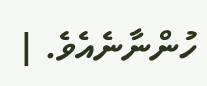ހުންނާނެއެވެ. |